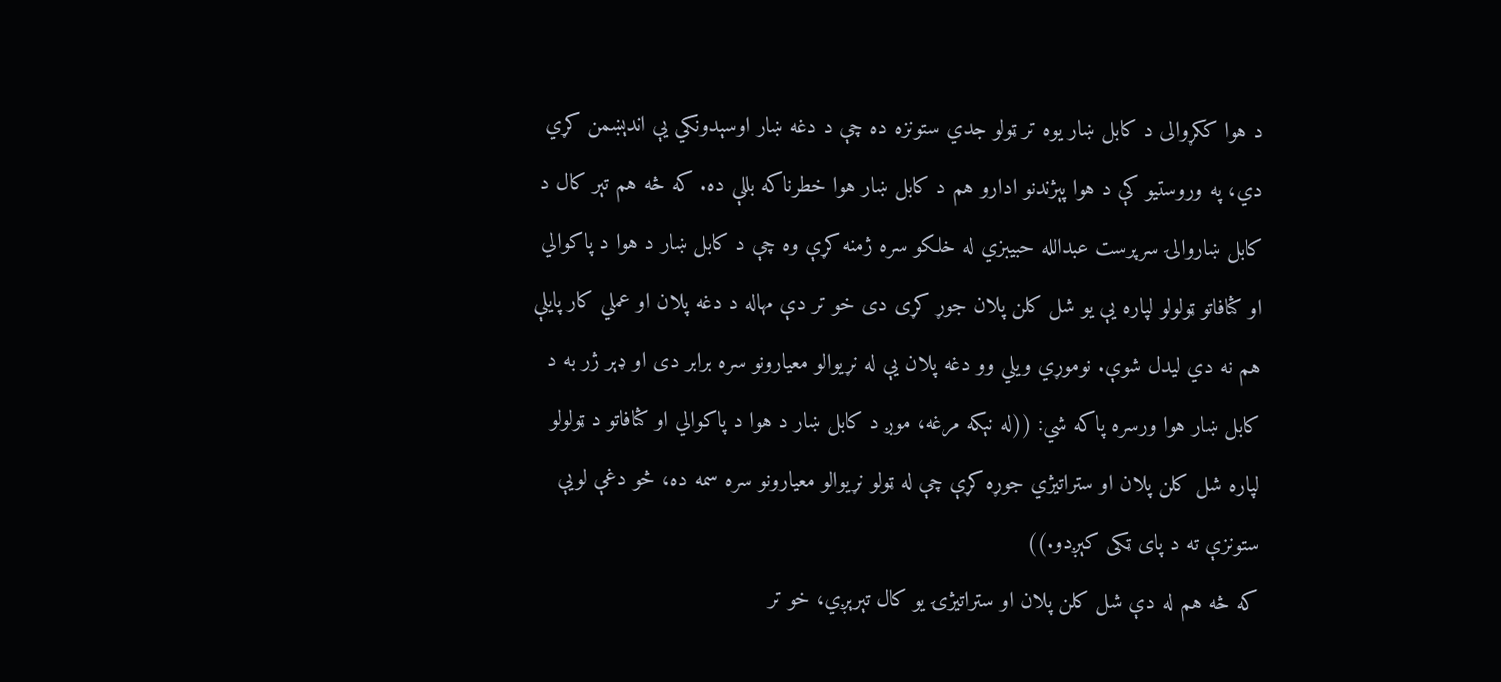د هوا ككړوالی د کابل ښار يوه تر ټولو جدي ستونزه ده چې د دغه ښار اوسېدونکي يې اندېښمن کړي دي، په وروستیو کې د هوا پېژندنو ادارو هم د کابل ښار هوا خطرناکه بللې ده. که څه هم تېر کال د کابل ښاروالۍ سرپرست عبدالله حبيبزي له خلکو سره ژمنه کړې وه چې د کابل ښار د هوا د پاکوالي او کثافاتو ټولولو لپاره يې يو شل کلن پلان جوړ کړی دی خو تر دې مهاله د دغه پلان او عملي کار پايلې هم نه دي لیدل شوې. نوموړي ويلي وو دغه پلان يې له نړيوالو معیارونو سره برابر دی او ډېر ژر به د کابل ښار هوا ورسره پاکه شي: ((له نېکه مرغه، موږ د کابل ښار د هوا د پاکوالي او کثافاتو د ټولولو لپاره شل کلن پلان او ستراتيژي جوړه کړې چې له ټولو نړيوالو معيارونو سره سمه ده، څو دغې لويې ستونزې ته د پای ټکی کېږدو.))
که څه هم له دې شل کلن پلان او ستراتيژۍ يو کال تېرېږي، خو تر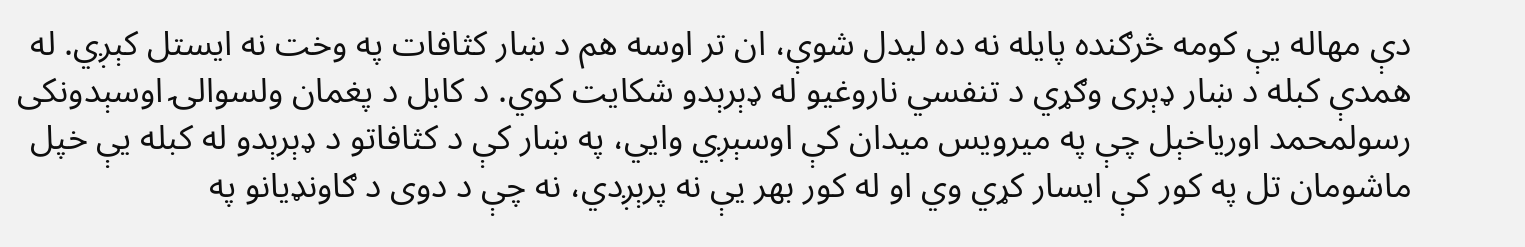دې مهاله يې کومه څرګنده پایله نه ده ليدل شوې، ان تر اوسه هم د ښار کثافات په وخت نه ايستل کېږي. له همدې کبله د ښار ډېری وګړي د تنفسي ناروغيو له ډېرېدو شکایت کوي. د کابل د پغمان ولسوالۍ اوسېدونکی رسولمحمد اورياخېل چې په ميرويس ميدان کې اوسېږي وايي، په ښار کې د کثافاتو د ډېرېدو له کبله يې خپل ماشومان تل په کور کې ايسار کړي وي او له کور بهر يې نه پرېږدي، نه چې د دوی د ګاونډيانو په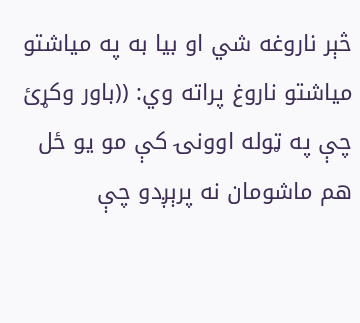څېر ناروغه شي او بیا به په مياشتو مياشتو ناروغ پراته وي: ((باور وکړئ چې په ټوله اوونۍ کې مو يو ځل هم ماشومان نه پرېږدو چې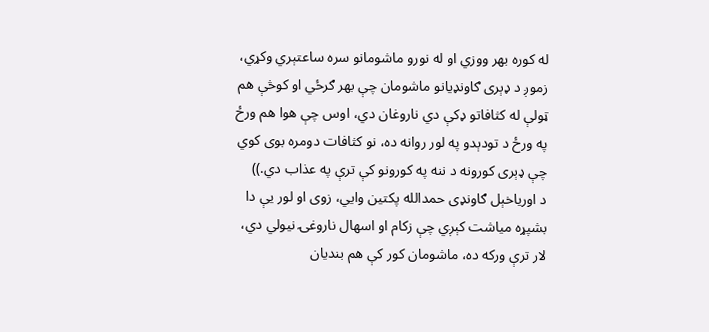له کوره بهر ووزي او له نورو ماشومانو سره ساعتېري وکړي، زموږ د ډېری ګاونډيانو ماشومان چې بهر ګرځي او کوڅې هم ټولې له کثافاتو ډکې دي ناروغان دي، اوس چې هوا هم ورځ په ورځ د تودېدو په لور روانه ده، نو کثافات دومره بوی کوي چې ډېری کورونه د ننه په کورونو کې ترې په عذاب دي.))
د اورياخېل ګاونډی حمدالله پکتين وايي، زوی او لور يې دا بشپړه مياشت کېږي چې زکام او اسهال ناروغۍ نيولي دي، لار ترې ورکه ده، ماشومان کور کې هم بندیان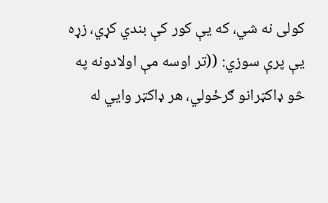کولی نه شي، که يې کور کې بندي کړي، زړه يې پرې سوزي: ((تر اوسه مې اولادونه په څو ډاکټرانو ګرځولي، هر ډاکټر وايي له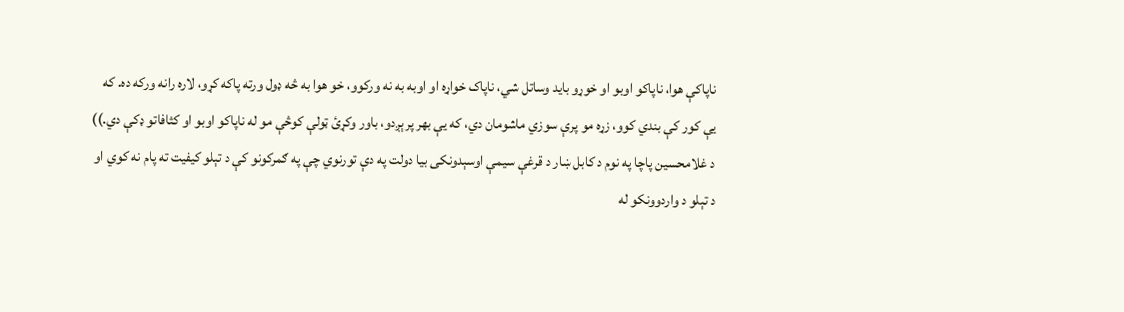ناپاکې هوا، ناپاکو اوبو او خوړو باید وساتل شي، ناپاک خواړه او اوبه به نه ورکوو، خو هوا به څه ډول ورته پاکه کړو، لاره رانه ورکه ده. که يې کور کې بندي کوو، زړه مو پرې سوزي ماشومان دي، که يې بهر پرېږدو، باور وکړئ ټولې کوڅې مو له ناپاکو اوبو او کثافاتو ډکې دي.))
د غلامحسین پاچا په نوم د کابل ښار د قرغې سيمې اوسېدونکی بیا دولت په دې تورنوي چې په ګمرکونو کې د تېلو کيفيت ته پام نه کوي او د تېلو د واردوونکو له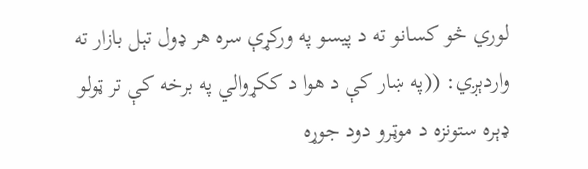لوري څو کسانو ته د پيسو په ورکړې سره هر ډول تېل بازار ته واردېږي: ((په ښار کې د هوا د ککړوالي په برخه کې تر ټولو ډېره ستونزه د موټرو دود جوړه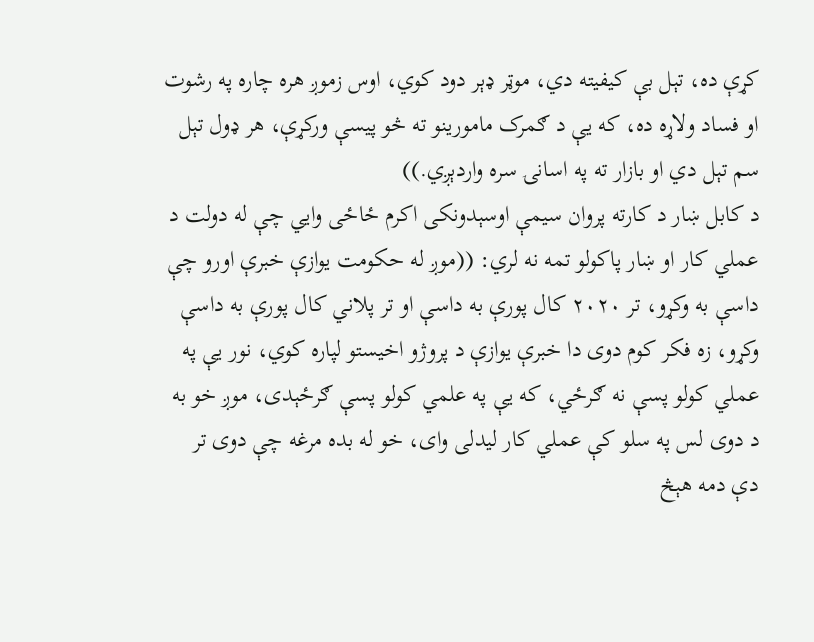کړې ده، تېل بې کيفيته دي، موټر ډېر دود کوي، اوس زموږ هره چاره په رشوت او فساد ولاړه ده، که يې د ګمرک مامورينو ته څو پيسې ورکړې، هر ډول تېل سم تېل دي او بازار ته په اسانۍ سره واردېږي.))
د کابل ښار د کارته پروان سيمې اوسېدونکی اکرم ځاځی وايي چې له دولت د عملي کار او ښار پاکولو تمه نه لري: ((موږ له حکومت يوازې خبرې اورو چې داسې به وکړو، تر ۲۰۲۰ کال پورې به داسې او تر پلاني کال پورې به داسې وکړو، زه فکر کوم دوی دا خبرې يوازې د پروژو اخيستو لپاره کوي، نور يې په عملي کولو پسې نه ګرځي، که يې په علمي کولو پسې ګرځېدی، موږ خو به د دوی لس په سلو کې عملي کار ليدلی وای، خو له بده مرغه چې دوی تر دې دمه هېڅ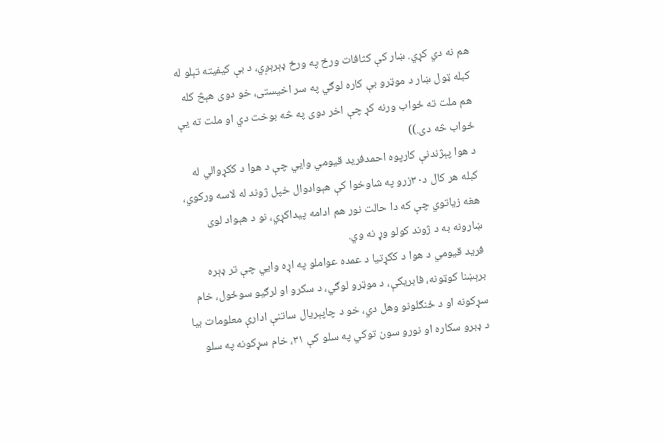هم نه دي کړي. ښار کې کثافات ورځ په ورځ ډېرېږي، د بې کيفيته تېلو له کبله ټول ښار د موټرو بې کاره لوګي په سر اخیستی، خو دوی هېڅ کله هم ملت ته ځواب ورنه کړ چې اخر دوی په څه بوخت دي او ملت ته يې ځواب څه دی.))
د هوا پېژندنې کارپوه احمدفريد قيومي وايي چې د هوا د ککړوالي له کبله هر کال د۳۰زرو په شاوخوا کې هېوادوال خپل ژوند له لاسه ورکوي، هغه زیاتوي چې که دا حالت نور هم ادامه پيداکړي، نو د هېواد لوی ښارونه به د ژوند کولو وړ نه وي.
فريد قيومي د هوا د ککړتیا د عمده عواملو په اړه وايي چې تر ډېره برېښنا کوټونه، فابریکې، د موټرو لوګي، د سکرو او لرګیو سوځول، خام سړکونه او د ځنګلونو وهل دي، خو د چاپېریال ساتنې ادارې معلومات بیا د ډبرو سکاره او نورو سون توکي په سلو کې ۳۱، خام سړکونه په سلو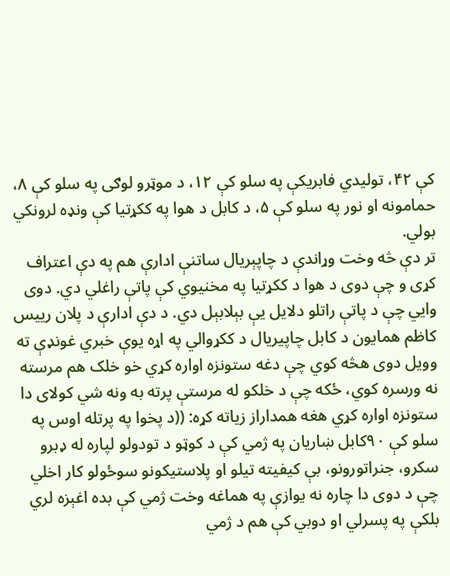کې ۴۲، تولیدي فابریکې په سلو کې ۱۲، د موټرو لوګی په سلو کې ۸، حمامونه او نور په سلو کې ۵، د کابل د هوا په ککړتیا کې ونډه لرونکي بولي.
تر دې څه وخت وړاندې د چاپېريال ساتنې ادارې هم په دې اعتراف کړی و چې دوی د هوا د ککړتیا په مخنيوي کې پاتې راغلي دي. دوی وايي چې د پاتې راتلو دلایل يې بېلابېل دي. د دې ادارې د پلان رییس کاظم همایون د کابل چاپیریال د ککړوالي په اړه یوې خبري غونډې ته وویل دوی هڅه کوي چې دغه ستونزه اواره کړي خو خلک هم مرسته نه ورسره کوي، ځکه چې د خلکو له مرستې پرته به ونه شي کولای دا ستونزه اواره کړي هغه همداراز زیاته کړه: ((د پخوا په پرتله اوس په سلو کې ۹۰کابل ښاريان په ژمي کې د کوټو د تودولو لپاره له ډبرو سکرو، جنراتورونو، بې کیفیته تیلو او پلاستیکونو سوځولو کار اخلي چې د دوی دا چاره نه يوازې په هماغه وخت ژمي کې بده اغېزه لري بلکې په پسرلي او دوبي کې هم د ژمي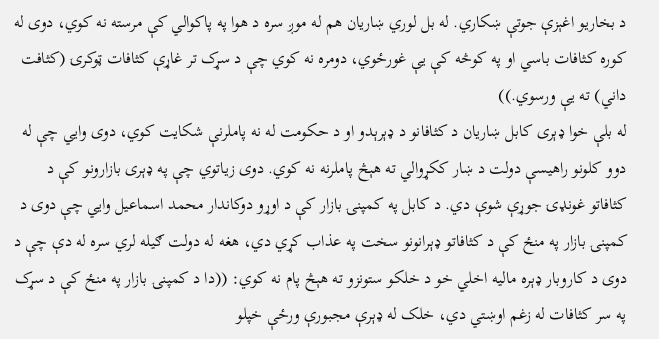د بخاريو اغېزې جوتې ښکاري. له بل لوري ښاريان هم له موږ سره د هوا په پاکوالي کې مرسته نه کوي، دوی له کوره کثافات باسي او په کوڅه کې یې غورځوي، دومره نه کوي چې د سړک تر غاړې کثافات ټوکرۍ (کثافت داني) ته يې ورسوي.))
له بلې خوا ډېری کابل ښاريان د کثافانو د ډېرېدو او د حکومت له نه پاملرنې شکايت کوي، دوی وايي چې له دوو کلونو راهيسې دولت د ښار ککړوالي ته هېڅ پاملرنه نه کوي. دوی زیاتوي چې په ډېری بازارونو کې د کثافاتو غونډۍ جوړې شوې دي. د کابل په کمپنۍ بازار کې د اوړو دوکاندار محمد اسماعیل وايي چې دوی د کمپنۍ بازار په منځ کې د کثافاتو ډېرانونو سخت په عذاب کړي دي، هغه له دولت ګيله لري سره له دې چې د دوی د کاروبار ډېره ماليه اخلي خو د خلکو ستونزو ته هېڅ پام نه کوي: ((دا د کمپنۍ بازار په منځ کې د سړک په سر کثافات له زغم اوښتي دي، خلک له ډېرې مجبورې ورځې خپلو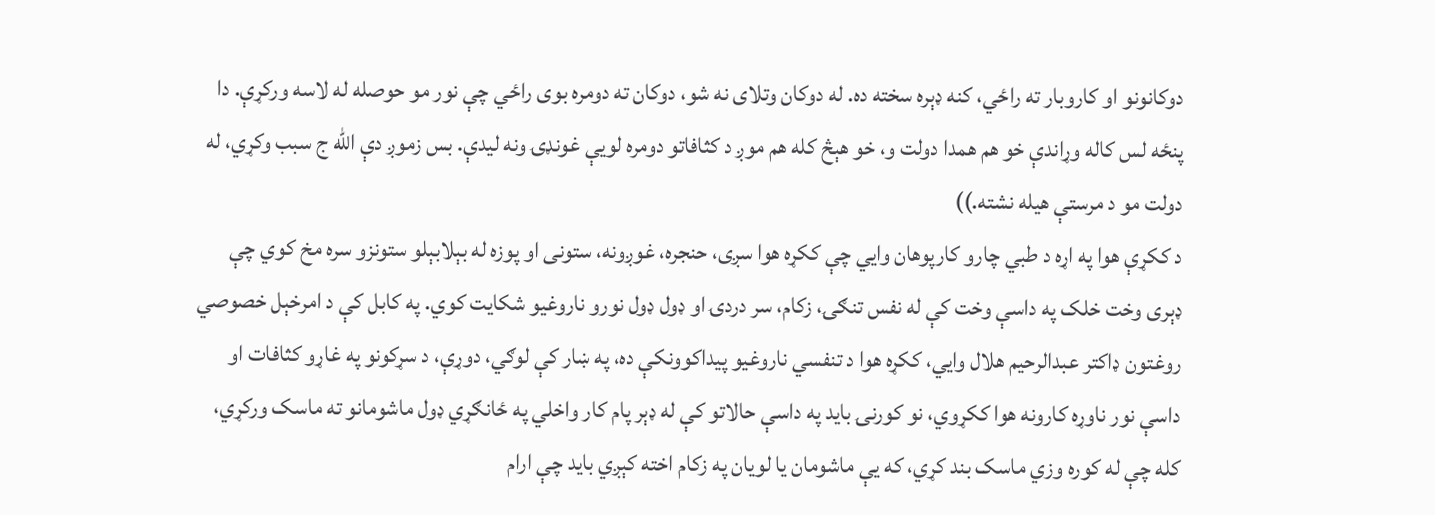دوکانونو او کاروبار ته راځي، کنه ډېره سخته ده. له دوکان وتلای نه شو، دوکان ته دومره بوی راځي چې نور مو حوصله له لاسه ورکړې. دا پنځه لس کاله وړاندې خو هم همدا دولت و، خو هېڅ کله هم موږ د کثافاتو دومره لويې غونډۍ ونه ليدې. بس زموږ دې الله ج سبب وکړي، له دولت مو د مرستې هيله نشته.))
د ککړې هوا په اړه د طبي چارو کارپوهان وايي چې ککړه هوا سږی، حنجره، غوږونه، ستونی او پوزه له بېلابېلو ستونزو سره مخ کوي چې ډېری وخت خلک په داسې وخت کې له نفس تنګۍ، زکام، سر دردۍ او ډول ډول نورو ناروغيو شکايت کوي. په کابل کې د امرخېل خصوصي روغتون ډاکتر عبدالرحيم هلال وايي، ککړه هوا د تنفسي ناروغيو پيداکوونکې ده، په ښار کې لوګي، دوړې، د سړکونو په غاړو کثافات او داسې نور ناوړه کارونه هوا ککړوي، نو کورنۍ بايد په داسې حالاتو کې له ډېر پام کار واخلي په ځانګړي ډول ماشومانو ته ماسک ورکړي، کله چې له کوره وزي ماسک بند کړي، که یې ماشومان يا لویان په زکام اخته کېږي بايد چې ارام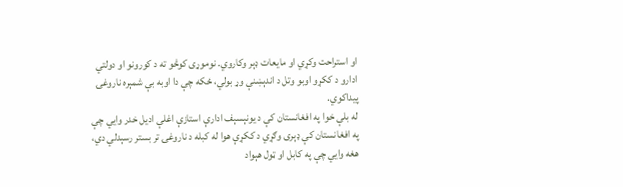او استراحت وکړي او مايعات ډېر وکاروي. نوموړی کوڅو ته د کورونو او دولتي ادارو د ککړو اوبو وتل د اندېښنې وړ بولي، ځکه چې دا اوبه بې شمېره ناروغۍ پيداکوي.
له بلې خوا په افغانستان کې د يونېسېف ادارې استازې اغلې اديل خدر وايي چې په افغانستان کې ډېری وګړي د ککړې هوا له کبله د ناروغۍ تر بستر رسېدلي دي، هغه وايي چې په کابل او ټول هېواد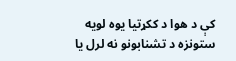کې د هوا د ککړتيا يوه لويه ستونزه د تشنابونو نه لرل يا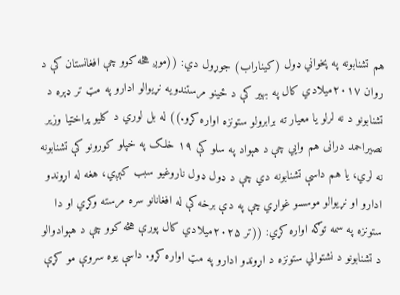هم تشنابونه په پخواني ډول (کيناراب) جوړول دي: ((موږ هڅه کوو چې افغانستان کې د روان ۲۰۱۷ميلادي کال په بهير کې د ځينو مرستندويه نړيوالو ادارو په مټ تر ډېره د تشنابونو د نه لرلو يا معيار ته برابرولو ستونزه اواره کړو.)) له بل لوري د کليو پراختيا وزير نصيراحمد درانی هم وايي چې د هېواد په سلو کې ۱۹ خلک په خپلو کورونو کې تشنابونه نه لري، يا هم داسې تشنابونه دي چې د ډول ډول ناروغيو سبب کېږي، هغه له اړوندو ادارو او نړيوالو موسسو غواړي چې په دې برخه کې له افغانانو سره مرسته وکړي او دا ستونزه په سمه توګه اواره کړي: ((تر ۲۰۲۵میلادي کال پورې هڅه کوو چې د هېوادوالو د تشنابونو د نشتوالي ستونزه د اړوندو ادارو په مټ اواره کړو. داسې يوه سروې مو کړې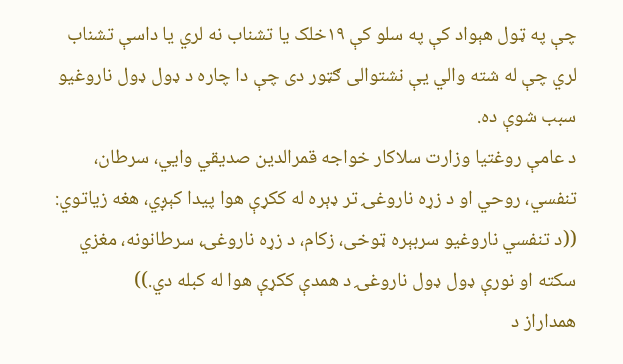چې په ټول هېواد کې په سلو کې ۱۹خلک يا تشناب نه لري يا داسې تشناب لري چې له شته والي يې نشتوالی ګټور دی چې دا چاره د ډول ډول ناروغيو سبب شوې ده.
د عامې روغتیا وزارت سلاکار خواجه قمرالدین صدیقي وايي، سرطان، تنفسي، روحي او د زړه ناروغۍ تر ډېره له ککړې هوا پیدا کېږي، هغه زیاتوي: ((د تنفسي ناروغیو سربېره ټوخی، زکام، د زړه ناروغۍ، سرطانونه، مغزي سکته او نورې ډول ډول ناروغۍ د همدې ککړې هوا له کبله دي.))
همداراز د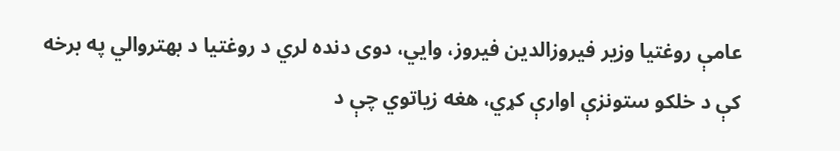عامې روغتیا وزیر فیروزالدین فیروز، وايي، دوی دنده لري د روغتيا د بهتروالي په برخه کې د خلکو ستونزې اوارې کړي، هغه زیاتوي چې د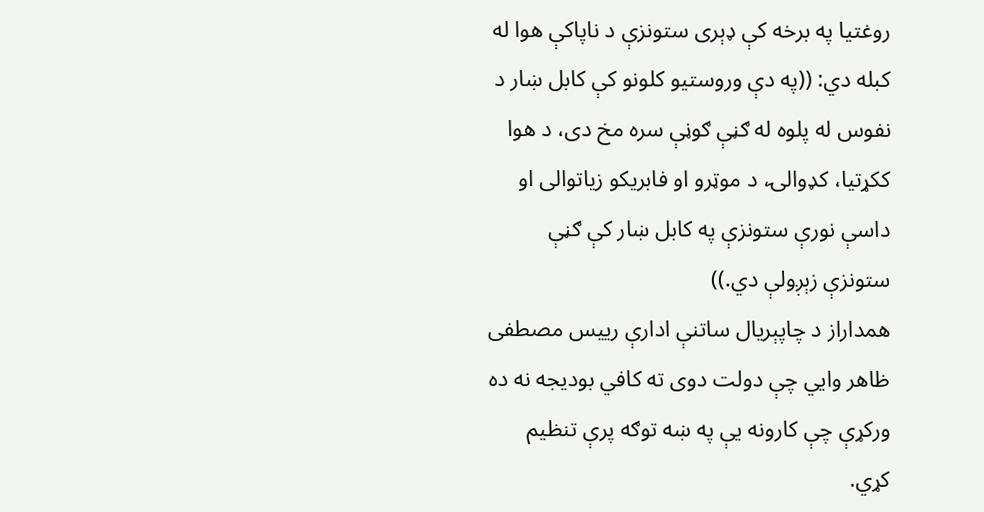روغتيا په برخه کې ډېری ستونزې د ناپاکې هوا له کبله دي: ((په دې وروستیو کلونو کې کابل ښار د نفوس له پلوه له ګڼې ګوڼې سره مخ دی، د هوا ککړتیا، کډوالۍ، د موټرو او فابریکو زیاتوالی او داسې نورې ستونزې په کابل ښار کې ګڼې ستونزې زېږولې دي.))
همداراز د چاپېريال ساتنې ادارې رییس مصطفی ظاهر وايي چې دولت دوی ته کافي بوديجه نه ده ورکړې چې کارونه يې په ښه توګه پرې تنظيم کړي.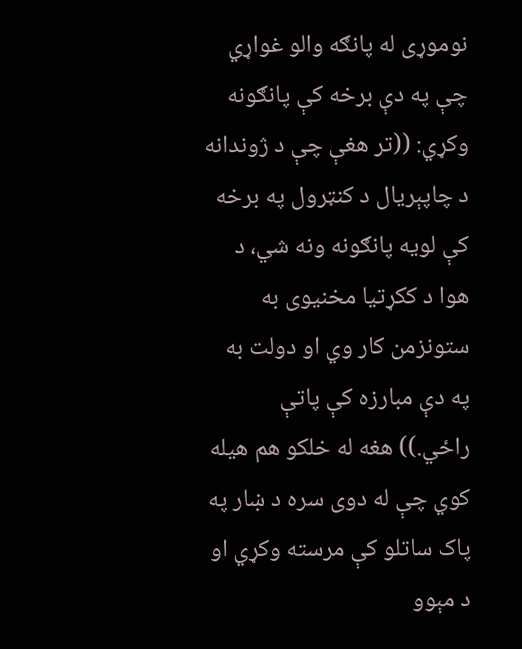نوموړی له پانګه والو غواړي چې په دې برخه کې پانګونه وکړي: ((تر هغې چې د ژوندانه د چاپېريال د کنټرول په برخه کې لويه پانګونه ونه شي، د هوا د ککړتيا مخنيوی به ستونزمن کار وي او دولت به په دې مبارزه کې پاتې راځي.)) هغه له خلکو هم هيله کوي چې له دوی سره د ښار په پاک ساتلو کې مرسته وکړي او د مېوو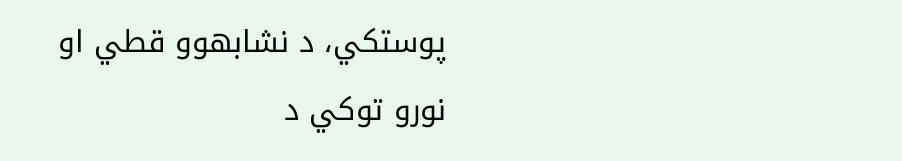پوستکي، د نشابهوو قطي او نورو توکي د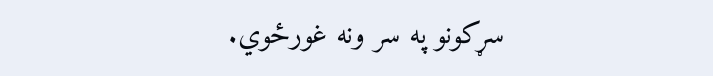سړکونو په سر ونه غورځوي.